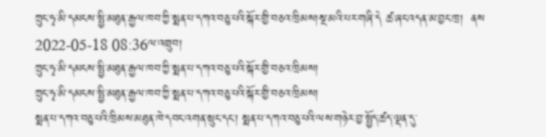ཀྲུང་ཧྭ་མི་དམངས་སྤྱི་མཐུན་རྒྱལ་ཁབ་ཀྱི་སྨན་པ་དཀའ་བཅུ་པའི་སྐོར་གྱི་བཅའ་ཁྲིམས།སྔ་མའི་པར་གཞི་དེ ཚ་ཞང་འདན་མ་བྱང་ཁྲ།  ནས 2022-05-18 08:36ལ་འགྲུབ།
ཀྲུང་ཧྭ་མི་དམངས་སྤྱི་མཐུན་རྒྱལ་ཁབ་ཀྱི་སྨན་པ་དཀའ་བཅུ་པའི་སྐོར་གྱི་བཅའ་ཁྲིམས།
ཀྲུང་ཧྭ་མི་དམངས་སྤྱི་མཐུན་རྒྱལ་ཁབ་ཀྱི་སྨན་པ་དཀའ་བཅུ་པའི་སྐོར་གྱི་བཅའ་ཁྲིམས།
སྨན་པ་དཀའ་བཅུ་པའི་ཁྲིམས་མཐུན་ཁེ་དབང་འགན་སྲུང་དང་། སྨན་པ་དཀའ་བཅུ་པའི་ལས་གཉེར་བྱ་སྤྱོད་ཚད་ལྡན་དུ་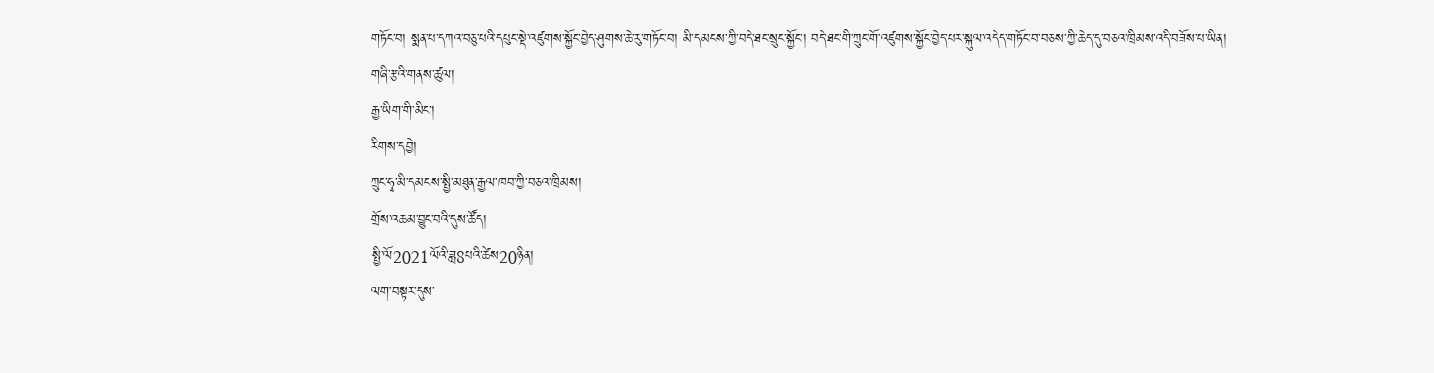གཏོང་བ། སྨན་པ་དཀའ་བཅུ་པའི་དཔུང་སྡེ་འཛུགས་སྐྱོང་བྱེད་ཤུགས་ཆེ་རུ་གཏོང་བ། མི་དམངས་ཀྱི་བདེ་ཐང་སྲུང་སྐྱོང་། བདེ་ཐང་གི་ཀྲུང་གོ་འཛུགས་སྐྱོང་བྱེད་པར་སྐུལ་འདེད་གཏོང་བ་བཅས་ཀྱི་ཆེད་དུ་བཅའ་ཁྲིམས་འདི་བཟོས་པ་ཡིན།
གཞི་རྩའི་གནས་ཚུལ།
རྒྱ་ཡིག་གི་མིང་།
རིགས་དབྱེ།
ཀྲུང་ཧྭ་མི་དམངས་སྤྱི་མཐུན་རྒྱལ་ཁབ་ཀྱི་བཅའ་ཁྲིམས།
གྲོས་འཆམ་བྱུང་བའི་དུས་ཚོད།
སྤྱི་ལོ2021ལོའི་ཟླ8པའི་ཚེས20ཉིན།
ལག་བསྟར་དུས་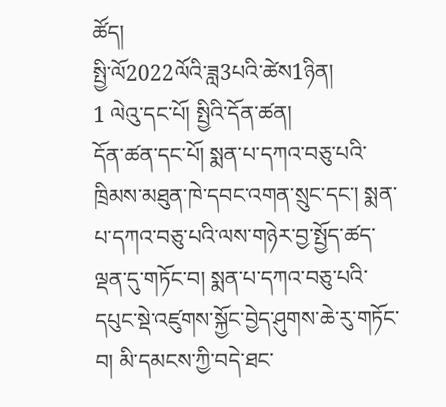ཚོད།
སྤྱི་ལོ2022ལོའི་ཟླ3པའི་ཚེས1ཉིན།
1 ལེའུ་དང་པོ། སྤྱིའི་དོན་ཚན།
དོན་ཚན་དང་པོ། སྨན་པ་དཀའ་བཅུ་པའི་ཁྲིམས་མཐུན་ཁེ་དབང་འགན་སྲུང་དང་། སྨན་པ་དཀའ་བཅུ་པའི་ལས་གཉེར་བྱ་སྤྱོད་ཚད་ལྡན་དུ་གཏོང་བ། སྨན་པ་དཀའ་བཅུ་པའི་དཔུང་སྡེ་འཛུགས་སྐྱོང་བྱེད་ཤུགས་ཆེ་རུ་གཏོང་བ། མི་དམངས་ཀྱི་བདེ་ཐང་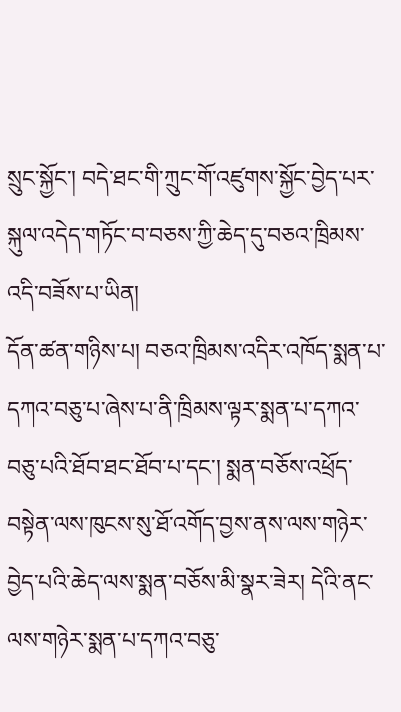སྲུང་སྐྱོང་། བདེ་ཐང་གི་ཀྲུང་གོ་འཛུགས་སྐྱོང་བྱེད་པར་སྐུལ་འདེད་གཏོང་བ་བཅས་ཀྱི་ཆེད་དུ་བཅའ་ཁྲིམས་འདི་བཟོས་པ་ཡིན།
དོན་ཚན་གཉིས་པ། བཅའ་ཁྲིམས་འདིར་འཁོད་སྨན་པ་དཀའ་བཅུ་པ་ཞེས་པ་ནི་ཁྲིམས་ལྟར་སྨན་པ་དཀའ་བཅུ་པའི་ཐོབ་ཐང་ཐོབ་པ་དང་། སྨན་བཅོས་འཕྲོད་བསྟེན་ལས་ཁུངས་སུ་ཐོ་འགོད་བྱས་ནས་ལས་གཉེར་བྱེད་པའི་ཆེད་ལས་སྨན་བཅོས་མི་སྣར་ཟེར། དེའི་ནང་ལས་གཉེར་སྨན་པ་དཀའ་བཅུ་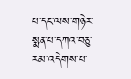པ་དང་ལས་གཉེར་སྨན་པ་དཀའ་བཅུ་རམ་འདེགས་པ་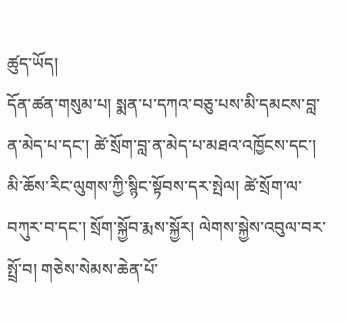ཚུད་ཡོད།
དོན་ཚན་གསུམ་པ། སྨན་པ་དཀའ་བཅུ་པས་མི་དམངས་བླ་ན་མེད་པ་དང་། ཚེ་སྲོག་བླ་ན་མེད་པ་མཐའ་འཁྱོངས་དང་། མི་ཆོས་རིང་ལུགས་ཀྱི་སྙིང་སྟོབས་དར་སྤེལ། ཚེ་སྲོག་ལ་བཀུར་བ་དང་། སྲོག་སྐྱོབ་རྨས་སྐྱོར། ལེགས་སྐྱེས་འབུལ་བར་སྤྲོ་བ། གཅེས་སེམས་ཆེན་པོ་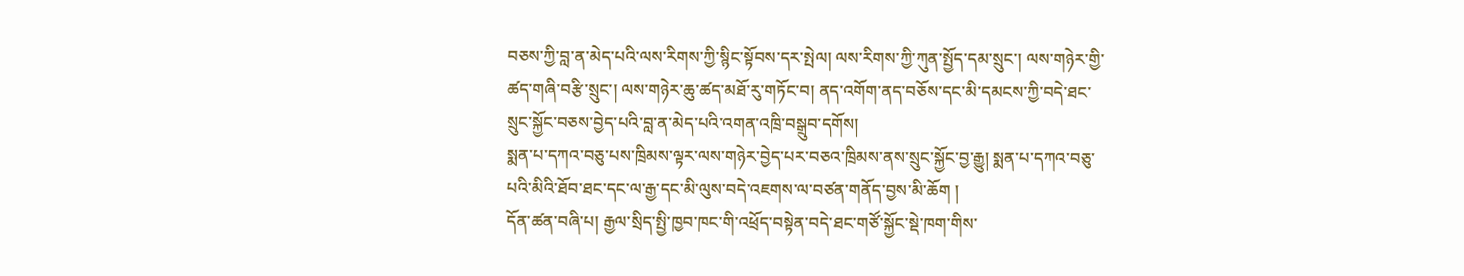བཅས་ཀྱི་བླ་ན་མེད་པའི་ལས་རིགས་ཀྱི་སྙིང་སྟོབས་དར་སྤེལ། ལས་རིགས་ཀྱི་ཀུན་སྤྱོད་དམ་སྲུང་། ལས་གཉེར་གྱི་ཚད་གཞི་བརྩི་སྲུང་། ལས་གཉེར་ཆུ་ཚད་མཐོ་རུ་གཏོང་བ། ནད་འགོག་ནད་བཅོས་དང་མི་དམངས་ཀྱི་བདེ་ཐང་སྲུང་སྐྱོང་བཅས་བྱེད་པའི་བླ་ན་མེད་པའི་འགན་འཁྲི་བསྒྲུབ་དགོས།
སྨན་པ་དཀའ་བཅུ་པས་ཁྲིམས་ལྟར་ལས་གཉེར་བྱེད་པར་བཅའ་ཁྲིམས་ནས་སྲུང་སྐྱོང་བྱ་རྒྱུ། སྨན་པ་དཀའ་བཅུ་པའི་མིའི་ཐོབ་ཐང་དང་ལ་རྒྱ་དང་མི་ལུས་བདེ་འཇགས་ལ་བཙན་གནོད་བྱས་མི་ཆོག །
དོན་ཚན་བཞི་པ། རྒྱལ་སྲིད་སྤྱི་ཁྱབ་ཁང་གི་འཕྲོད་བསྟེན་བདེ་ཐང་གཙོ་སྐྱོང་སྡེ་ཁག་གིས་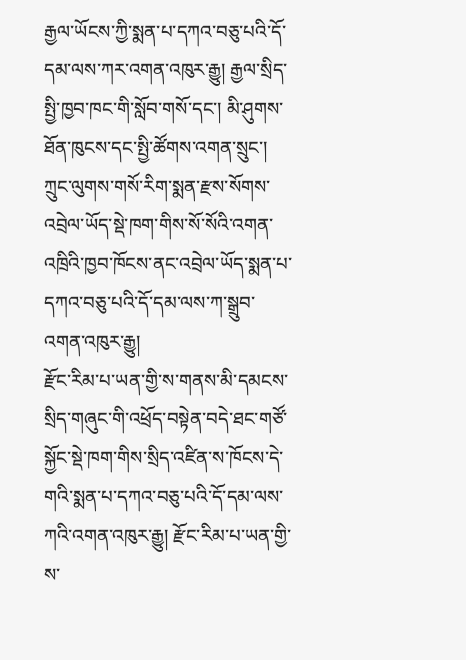རྒྱལ་ཡོངས་ཀྱི་སྨན་པ་དཀའ་བཅུ་པའི་དོ་དམ་ལས་ཀར་འགན་འཁུར་རྒྱུ། རྒྱལ་སྲིད་སྤྱི་ཁྱབ་ཁང་གི་སློབ་གསོ་དང་། མི་ཤུགས་ཐོན་ཁུངས་དང་སྤྱི་ཚོགས་འགན་སྲུང་། ཀྲུང་ལུགས་གསོ་རིག་སྨན་རྫས་སོགས་འབྲེལ་ཡོད་སྡེ་ཁག་གིས་སོ་སོའི་འགན་འཁྲིའི་ཁྱབ་ཁོངས་ནང་འབྲེལ་ཡོད་སྨན་པ་དཀའ་བཅུ་པའི་དོ་དམ་ལས་ཀ་སྒྲུབ་འགན་འཁུར་རྒྱུ།
རྫོང་རིམ་པ་ཡན་གྱི་ས་གནས་མི་དམངས་སྲིད་གཞུང་གི་འཕྲོད་བསྟེན་བདེ་ཐང་གཙོ་སྐྱོང་སྡེ་ཁག་གིས་སྲིད་འཛིན་ས་ཁོངས་དེ་གའི་སྨན་པ་དཀའ་བཅུ་པའི་དོ་དམ་ལས་ཀའི་འགན་འཁུར་རྒྱུ། རྫོང་རིམ་པ་ཡན་གྱི་ས་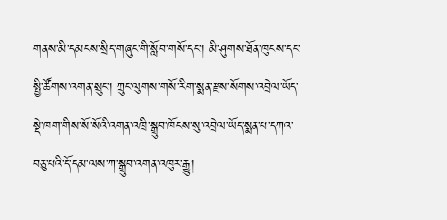གནས་མི་དམངས་སྲིད་གཞུང་གི་སློབ་གསོ་དང་། མི་ཤུགས་ཐོན་ཁུངས་དང་སྤྱི་ཚོགས་འགན་སྲུང་། ཀྲུང་ལུགས་གསོ་རིག་སྨན་རྫས་སོགས་འབྲེལ་ཡོད་སྡེ་ཁག་གིས་སོ་སོའི་འགན་འཁྲི་སྒྲུབ་ཁོངས་སུ་འབྲེལ་ཡོད་སྨན་པ་དཀའ་བཅུ་པའི་དོ་དམ་ལས་ཀ་སྒྲུབ་འགན་འཁུར་རྒྱུ།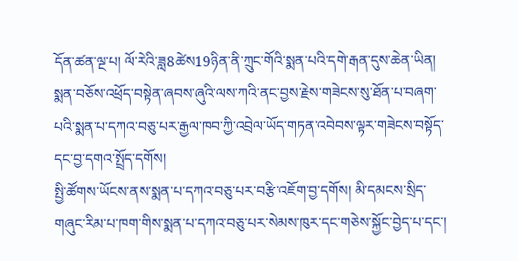དོན་ཚན་ལྔ་པ། ལོ་རེའི་ཟླ8ཚེས19ཉིན་ནི་ཀྲུང་གོའི་སྨན་པའི་དགེ་རྒན་དུས་ཆེན་ཡིན།
སྨན་བཅོས་འཕྲོད་བསྟེན་ཞབས་ཞུའི་ལས་ཀའི་ནང་བྱས་རྗེས་གཟེངས་སུ་ཐོན་པ་བཞག་པའི་སྨན་པ་དཀའ་བཅུ་པར་རྒྱལ་ཁབ་ཀྱི་འབྲེལ་ཡོད་གཏན་འབེབས་ལྟར་གཟེངས་བསྟོད་དང་བྱ་དགའ་སྤྲོད་དགོས།
སྤྱི་ཚོགས་ཡོངས་ནས་སྨན་པ་དཀའ་བཅུ་པར་བརྩི་འཇོག་བྱ་དགོས། མི་དམངས་སྲིད་གཞུང་རིམ་པ་ཁག་གིས་སྨན་པ་དཀའ་བཅུ་པར་སེམས་ཁུར་དང་གཅེས་སྐྱོང་བྱེད་པ་དང་།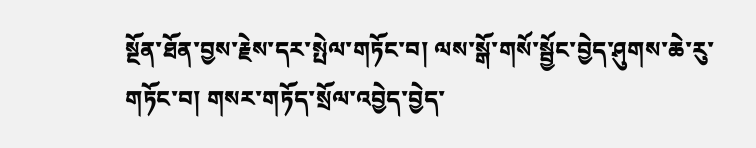སྔོན་ཐོན་བྱས་རྗེས་དར་སྤེལ་གཏོང་བ། ལས་སྒོ་གསོ་སྦྱོང་བྱེད་ཤུགས་ཆེ་རུ་གཏོང་བ། གསར་གཏོད་སྲོལ་འབྱེད་བྱེད་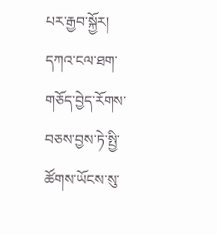པར་རྒྱབ་སྐྱོར། དཀའ་ངལ་ཐག་གཅོད་བྱེད་རོགས་བཅས་བྱས་ཏེ་སྤྱི་ཚོགས་ཡོངས་སུ་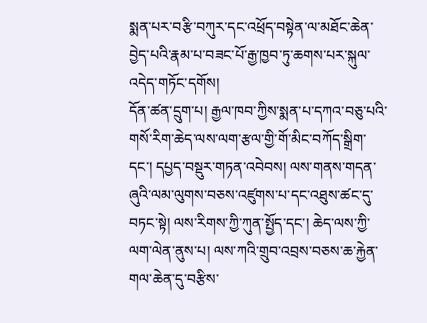སྨན་པར་བརྩི་བཀུར་དང་འཕྲོད་བསྟེན་ལ་མཐོང་ཆེན་བྱེད་པའི་རྣམ་པ་བཟང་པོ་རྒྱ་ཁྱབ་ཏུ་ཆགས་པར་སྐུལ་འདེད་གཏོང་དགོས།
དོན་ཚན་དྲུག་པ། རྒྱལ་ཁབ་ཀྱིས་སྨན་པ་དཀའ་བཅུ་པའི་གསོ་རིག་ཆེད་ལས་ལག་རྩལ་གྱི་གོ་མིང་བཀོད་སྒྲིག་དང་། དཔྱད་བསྡུར་གཏན་འབེབས། ལས་གནས་གདན་ཞུའི་ལམ་ལུགས་བཅས་འཛུགས་པ་དང་འཐུས་ཚང་དུ་བཏང་སྟེ། ལས་རིགས་ཀྱི་ཀུན་སྤྱོད་དང་། ཆེད་ལས་ཀྱི་ལག་ལེན་ནུས་པ། ལས་ཀའི་གྲུབ་འབྲས་བཅས་ཆ་རྐྱེན་གལ་ཆེན་དུ་བརྩིས་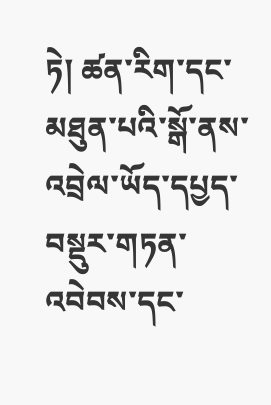ཏེ། ཚན་རིག་དང་མཐུན་པའི་སྒོ་ནས་འབྲེལ་ཡོད་དཔྱད་བསྡུར་གཏན་འབེབས་དང་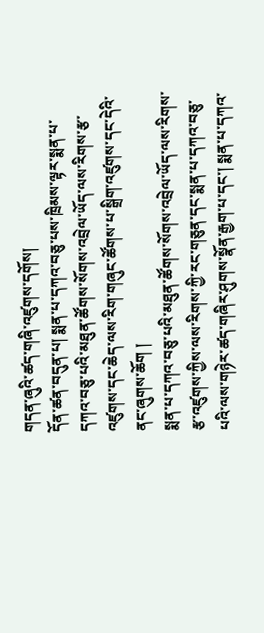གདན་ཞུའི་ཚད་གཞི་འཛུགས་དགོས།
དོན་ཚན་བདུན་པ། སྨན་པ་དཀའ་བཅུ་པས་ཁྲིམས་ལྟར་སྨན་པ་དཀའ་བཅུ་པའི་མཐུན་ཚོགས་སོགས་འབྲེལ་ཡོད་ལས་རིགས་རྩ་འཛུགས་དང་ཆེད་ལས་རིག་གཞུང་ཚོགས་པ་སྒྲིག་འཛུགས་དང་དེའི་ནང་ཞུགས་ཆོག །
སྨན་པ་དཀའ་བཅུ་པའི་མཐུན་ཚོགས་སོགས་འབྲེལ་ཡོད་ལས་རིགས་རྩ་འཛུགས་ཀྱིས་ལས་རིགས་ཀྱི་རང་གཅུན་དང་སྨན་པ་དཀའ་བཅུ་པའི་ལས་གཉེར་ཚད་གཞིར་ཤུགས་སྣོན་རྒྱག་པ་དང་། སྨན་པ་དཀའ་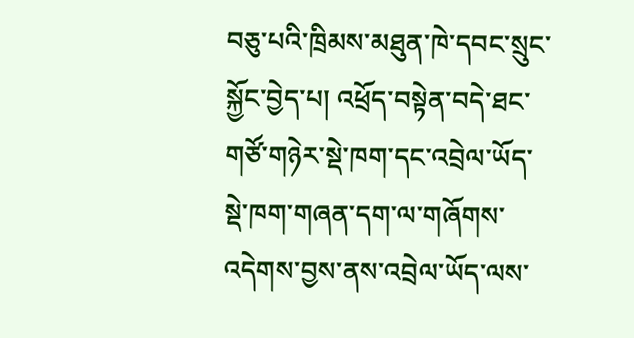བཅུ་པའི་ཁྲིམས་མཐུན་ཁེ་དབང་སྲུང་སྐྱོང་བྱེད་པ། འཕྲོད་བསྟེན་བདེ་ཐང་གཙོ་གཉེར་སྡེ་ཁག་དང་འབྲེལ་ཡོད་སྡེ་ཁག་གཞན་དག་ལ་གཞོགས་འདེགས་བྱས་ནས་འབྲེལ་ཡོད་ལས་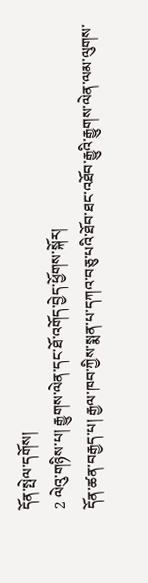དོན་སྤེལ་དགོས།
2 ལེའུ་གཉིས་པ། རྒྱུགས་ལེན་དང་ཐོ་འགོད་བྱེད་ཕྱོགས་སྐོར།
དོན་ཚན་བརྒྱད་པ། རྒྱལ་ཁབ་ཀྱིས་སྨན་པ་དཀའ་བཅུ་པའི་ཐོབ་ཐང་འཐོབ་རྒྱུའི་རྒྱུགས་ལེན་ལམ་ལུགས་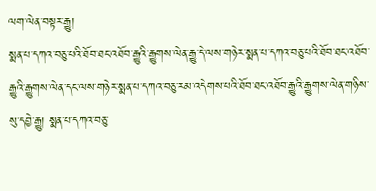ལག་ལེན་བསྟར་རྒྱུ།
སྨན་པ་དཀའ་བཅུ་པའི་ཐོབ་ཐང་འཐོབ་རྒྱུའི་རྒྱུགས་ལེན་རྒྱུ་དེ་ལས་གཉེར་སྨན་པ་དཀའ་བཅུ་པའི་ཐོབ་ཐང་འཐོབ་རྒྱུའི་རྒྱུགས་ལེན་དང་ལས་གཉེར་སྨན་པ་དཀའ་བཅུ་རམ་འདེགས་པའི་ཐོབ་ཐང་འཐོབ་རྒྱུའི་རྒྱུགས་ལེན་གཉིས་སུ་དབྱེ་རྒྱུ། སྨན་པ་དཀའ་བཅུ་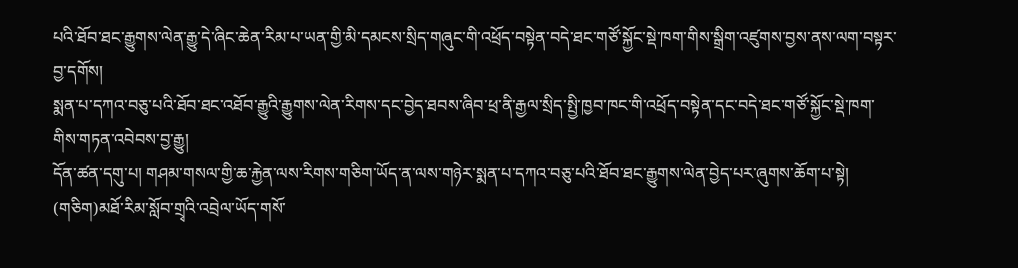པའི་ཐོབ་ཐང་རྒྱུགས་ལེན་རྒྱུ་དེ་ཞིང་ཆེན་རིམ་པ་ཡན་གྱི་མི་དམངས་སྲིད་གཞུང་གི་འཕྲོད་བསྟེན་བདེ་ཐང་གཙོ་སྐྱོང་སྡེ་ཁག་གིས་སྒྲིག་འཛུགས་བྱས་ནས་ལག་བསྟར་བྱ་དགོས།
སྨན་པ་དཀའ་བཅུ་པའི་ཐོབ་ཐང་འཐོབ་རྒྱུའི་རྒྱུགས་ལེན་རིགས་དང་བྱེད་ཐབས་ཞིབ་ཕྲ་ནི་རྒྱལ་སྲིད་སྤྱི་ཁྱབ་ཁང་གི་འཕྲོད་བསྟེན་དང་བདེ་ཐང་གཙོ་སྐྱོང་སྡེ་ཁག་གིས་གཏན་འབེབས་བྱ་རྒྱུ།
དོན་ཚན་དགུ་པ། གཤམ་གསལ་གྱི་ཆ་རྐྱེན་ལས་རིགས་གཅིག་ཡོད་ན་ལས་གཉེར་སྨན་པ་དཀའ་བཅུ་པའི་ཐོབ་ཐང་རྒྱུགས་ལེན་བྱེད་པར་ཞུགས་ཆོག་པ་སྟེ།
(གཅིག)མཐོ་རིམ་སློབ་གྲྭའི་འབྲེལ་ཡོད་གསོ་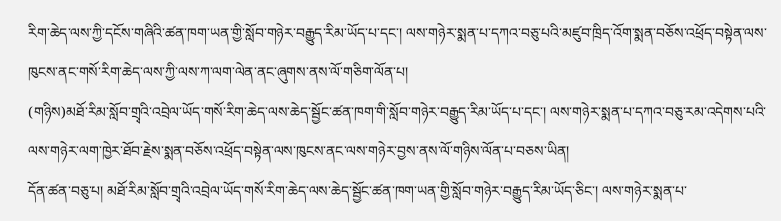རིག་ཆེད་ལས་ཀྱི་དངོས་གཞིའི་ཚན་ཁག་ཡན་གྱི་སློབ་གཉེར་བརྒྱུད་རིམ་ཡོད་པ་དང་། ལས་གཉེར་སྨན་པ་དཀའ་བཅུ་པའི་མཛུབ་ཁྲིད་འོག་སྨན་བཅོས་འཕྲོད་བསྟེན་ལས་ཁུངས་ནང་གསོ་རིག་ཆེད་ལས་ཀྱི་ལས་ཀ་ལག་ལེན་ནང་ཞུགས་ནས་ལོ་གཅིག་ལོན་པ།
(གཉིས)མཐོ་རིམ་སློབ་གྲྭའི་འབྲེལ་ཡོད་གསོ་རིག་ཆེད་ལས་ཆེད་སྦྱོང་ཚན་ཁག་གི་སློབ་གཉེར་བརྒྱུད་རིམ་ཡོད་པ་དང་། ལས་གཉེར་སྨན་པ་དཀའ་བཅུ་རམ་འདེགས་པའི་ལས་གཉེར་ལག་ཁྱེར་ཐོབ་རྗེས་སྨན་བཅོས་འཕྲོད་བསྟེན་ལས་ཁུངས་ནང་ལས་གཉེར་བྱས་ནས་ལོ་གཉིས་ལོན་པ་བཅས་ཡིན།
དོན་ཚན་བཅུ་པ། མཐོ་རིམ་སློབ་གྲྭའི་འབྲེལ་ཡོད་གསོ་རིག་ཆེད་ལས་ཆེད་སྦྱོང་ཚན་ཁག་ཡན་གྱི་སློབ་གཉེར་བརྒྱུད་རིམ་ཡོད་ཅིང་། ལས་གཉེར་སྨན་པ་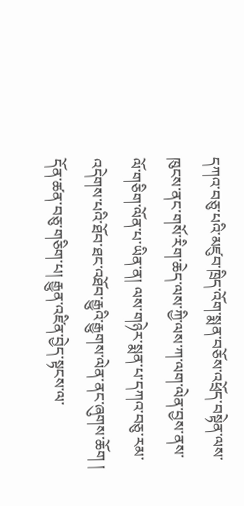དཀའ་བཅུ་པའི་མཛུབ་ཁྲིད་འོག་སྨན་བཅོས་འཕྲོད་བསྟེན་ལས་ཁུངས་ནང་གསོ་རིག་ཆེད་ལས་ཀྱི་ལས་ཀ་ལག་ལེན་བྱས་ནས་ལོ་གཅིག་ལོན་པ་ཡིན་ན། ལས་གཉེར་སྨན་པ་དཀའ་བཅུ་རམ་འདེགས་པའི་ཐོབ་ཐང་འཐོབ་རྒྱུའི་རྒྱུགས་ལེན་ནང་ཞུགས་ཆོག །
དོན་ཚན་བཅུ་གཅིག་པ། རྒྱུན་འཛིན་བྱེད་སྟངས་ལ་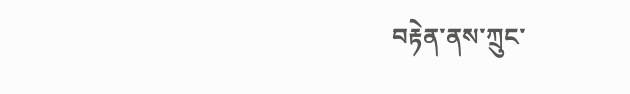བརྟེན་ནས་ཀྲུང་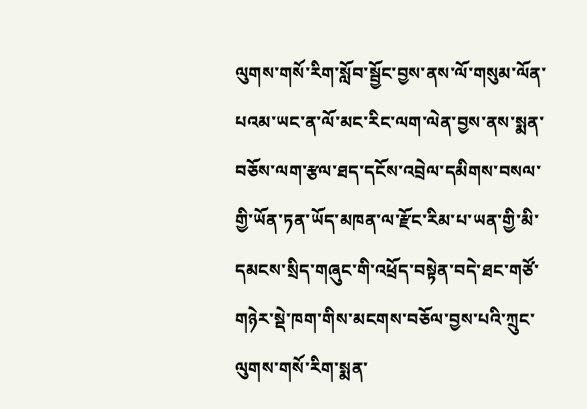ལུགས་གསོ་རིག་སློབ་སྦྱོང་བྱས་ནས་ལོ་གསུམ་ལོན་པའམ་ཡང་ན་ལོ་མང་རིང་ལག་ལེན་བྱས་ནས་སྨན་བཅོས་ལག་རྩལ་ཐད་དངོས་འབྲེལ་དམིགས་བསལ་གྱི་ཡོན་ཏན་ཡོད་མཁན་ལ་རྫོང་རིམ་པ་ཡན་གྱི་མི་དམངས་སྲིད་གཞུང་གི་འཕྲོད་བསྟེན་བདེ་ཐང་གཙོ་གཉེར་སྡེ་ཁག་གིས་མངགས་བཅོལ་བྱས་པའི་ཀྲུང་ལུགས་གསོ་རིག་སྨན་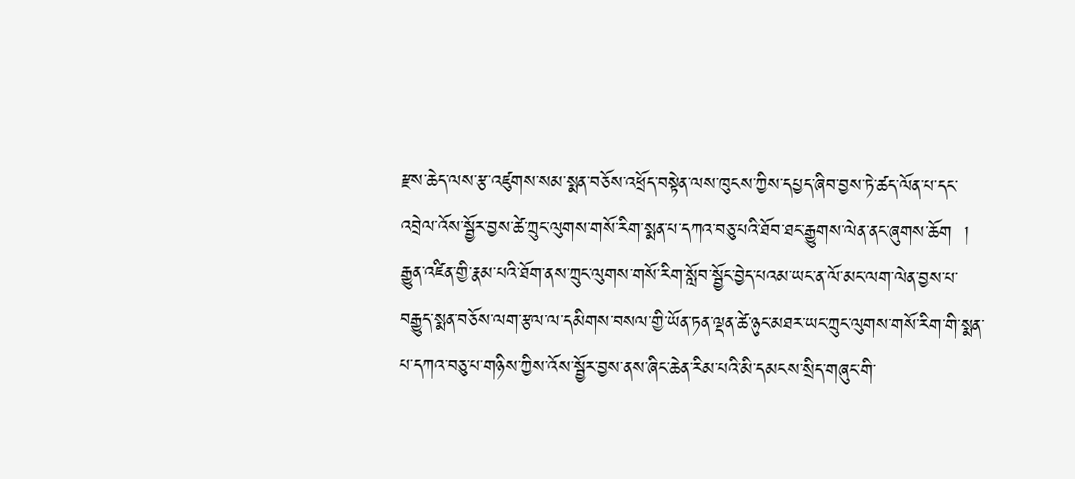རྫས་ཆེད་ལས་རྩ་འཛུགས་སམ་སྨན་བཅོས་འཕྲོད་བསྟེན་ལས་ཁུངས་ཀྱིས་དཔྱད་ཞིབ་བྱས་ཏེ་ཚད་ལོན་པ་དང་འབྲེལ་འོས་སྦྱོར་བྱས་ཚེ་ཀྲུང་ལུགས་གསོ་རིག་སྨན་པ་དཀའ་བཅུ་པའི་ཐོབ་ཐང་རྒྱུགས་ལེན་ནང་ཞུགས་ཆོག  །
རྒྱུན་འཛིན་གྱི་རྣམ་པའི་ཐོག་ནས་ཀྲུང་ལུགས་གསོ་རིག་སློབ་སྦྱོང་བྱེད་པའམ་ཡང་ན་ལོ་མང་ལག་ལེན་བྱས་པ་བརྒྱུད་སྨན་བཅོས་ལག་རྩལ་ལ་དམིགས་བསལ་གྱི་ཡོན་ཏན་ལྡན་ཚེ་ཉུང་མཐར་ཡང་ཀྲུང་ལུགས་གསོ་རིག་གི་སྨན་པ་དཀའ་བཅུ་པ་གཉིས་ཀྱིས་འོས་སྦྱོར་བྱས་ནས་ཞིང་ཆེན་རིམ་པའི་མི་དམངས་སྲིད་གཞུང་གི་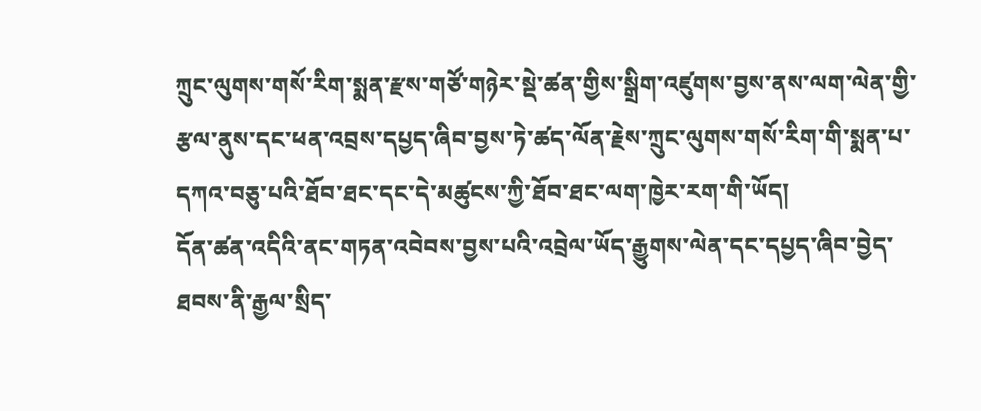ཀྲུང་ལུགས་གསོ་རིག་སྨན་རྫས་གཙོ་གཉེར་སྡེ་ཚན་གྱིས་སྒྲིག་འཛུགས་བྱས་ནས་ལག་ལེན་གྱི་རྩལ་ནུས་དང་ཕན་འབྲས་དཔྱད་ཞིབ་བྱས་ཏེ་ཚད་ལོན་རྗེས་ཀྲུང་ལུགས་གསོ་རིག་གི་སྨན་པ་དཀའ་བཅུ་པའི་ཐོབ་ཐང་དང་དེ་མཚུངས་ཀྱི་ཐོབ་ཐང་ལག་ཁྱེར་རག་གི་ཡོད།
དོན་ཚན་འདིའི་ནང་གཏན་འབེབས་བྱས་པའི་འབྲེལ་ཡོད་རྒྱུགས་ལེན་དང་དཔྱད་ཞིབ་བྱེད་ཐབས་ནི་རྒྱལ་སྲིད་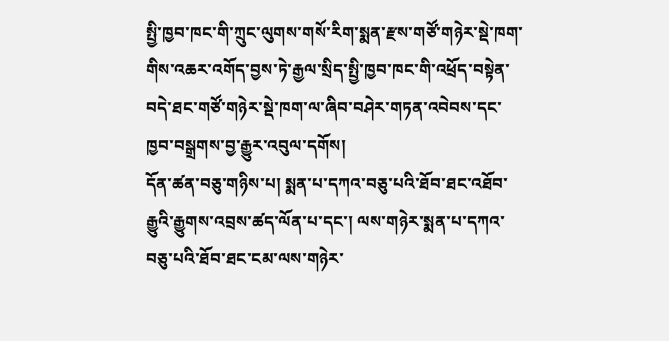སྤྱི་ཁྱབ་ཁང་གི་ཀྲུང་ལུགས་གསོ་རིག་སྨན་རྫས་གཙོ་གཉེར་སྡེ་ཁག་གིས་འཆར་འགོད་བྱས་ཏེ་རྒྱལ་སྲིད་སྤྱི་ཁྱབ་ཁང་གི་འཕྲོད་བསྟེན་བདེ་ཐང་གཙོ་གཉེར་སྡེ་ཁག་ལ་ཞིབ་བཤེར་གཏན་འབེབས་དང་ཁྱབ་བསྒྲགས་བྱ་རྒྱུར་འབུལ་དགོས།
དོན་ཚན་བཅུ་གཉིས་པ། སྨན་པ་དཀའ་བཅུ་པའི་ཐོབ་ཐང་འཐོབ་རྒྱུའི་རྒྱུགས་འབྲས་ཚད་ལོན་པ་དང་། ལས་གཉེར་སྨན་པ་དཀའ་བཅུ་པའི་ཐོབ་ཐང་ངམ་ལས་གཉེར་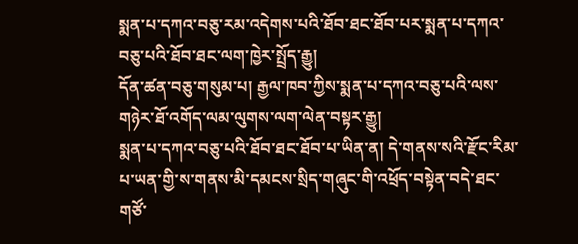སྨན་པ་དཀའ་བཅུ་རམ་འདེགས་པའི་ཐོབ་ཐང་ཐོབ་པར་སྨན་པ་དཀའ་བཅུ་པའི་ཐོབ་ཐང་ལག་ཁྱེར་སྤྲོད་རྒྱུ།
དོན་ཚན་བཅུ་གསུམ་པ། རྒྱལ་ཁབ་ཀྱིས་སྨན་པ་དཀའ་བཅུ་པའི་ལས་གཉེར་ཐོ་འགོད་ལམ་ལུགས་ལག་ལེན་བསྟར་རྒྱུ།
སྨན་པ་དཀའ་བཅུ་པའི་ཐོབ་ཐང་ཐོབ་པ་ཡིན་ན། དེ་གནས་སའི་རྫོང་རིམ་པ་ཡན་གྱི་ས་གནས་མི་དམངས་སྲིད་གཞུང་གི་འཕྲོད་བསྟེན་བདེ་ཐང་གཙོ་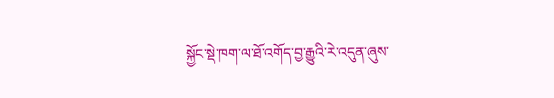སྐྱོང་སྡེ་ཁག་ལ་ཐོ་འགོད་བྱ་རྒྱུའི་རེ་འདུན་ཞུས་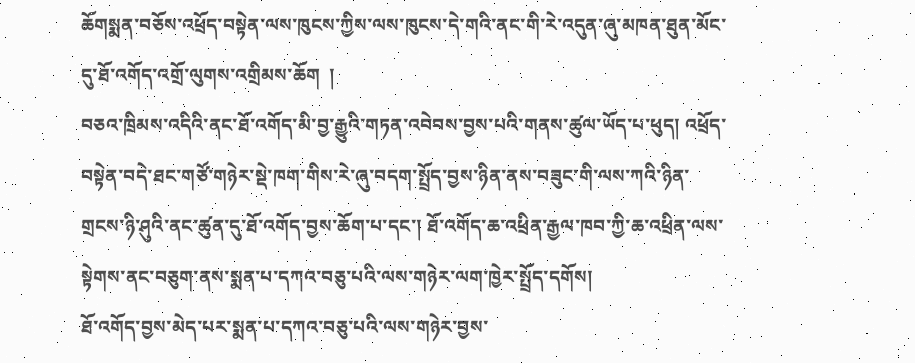ཆོགསྨན་བཅོས་འཕྲོད་བསྟེན་ལས་ཁུངས་ཀྱིས་ལས་ཁུངས་དེ་གའི་ནང་གི་རེ་འདུན་ཞུ་མཁན་ཐུན་མོང་དུ་ཐོ་འགོད་འགྲོ་ལུགས་འགྲིམས་ཆོག  །
བཅའ་ཁྲིམས་འདིའི་ནང་ཐོ་འགོད་མི་བྱ་རྒྱུའི་གཏན་འབེབས་བྱས་པའི་གནས་ཚུལ་ཡོད་པ་ཕུད། འཕྲོད་བསྟེན་བདེ་ཐང་གཙོ་གཉེར་སྡེ་ཁག་གིས་རེ་ཞུ་བདག་སྤྲོད་བྱས་ཉིན་ནས་བཟུང་གི་ལས་ཀའི་ཉིན་གྲངས་ཉི་ཤུའི་ནང་ཚུན་དུ་ཐོ་འགོད་བྱས་ཆོག་པ་དང་། ཐོ་འགོད་ཆ་འཕྲིན་རྒྱལ་ཁབ་ཀྱི་ཆ་འཕྲིན་ལས་སྟེགས་ནང་བཅུག་ནས་སྨན་པ་དཀའ་བཅུ་པའི་ལས་གཉེར་ལག་ཁྱེར་སྤྲོད་དགོས།
ཐོ་འགོད་བྱས་མེད་པར་སྨན་པ་དཀའ་བཅུ་པའི་ལས་གཉེར་བྱས་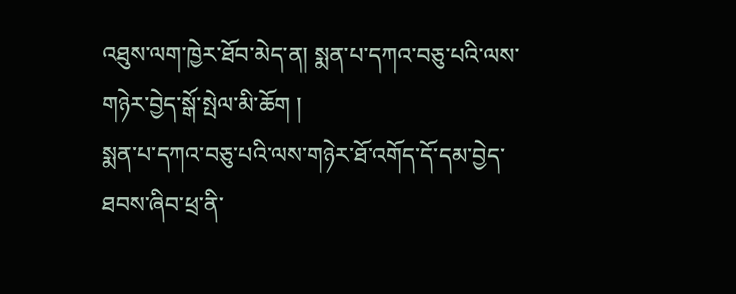འཐུས་ལག་ཁྱེར་ཐོབ་མེད་ན། སྨན་པ་དཀའ་བཅུ་པའི་ལས་གཉེར་བྱེད་སྒོ་སྤེལ་མི་ཆོག །
སྨན་པ་དཀའ་བཅུ་པའི་ལས་གཉེར་ཐོ་འགོད་དོ་དམ་བྱེད་ཐབས་ཞིབ་ཕྲ་ནི་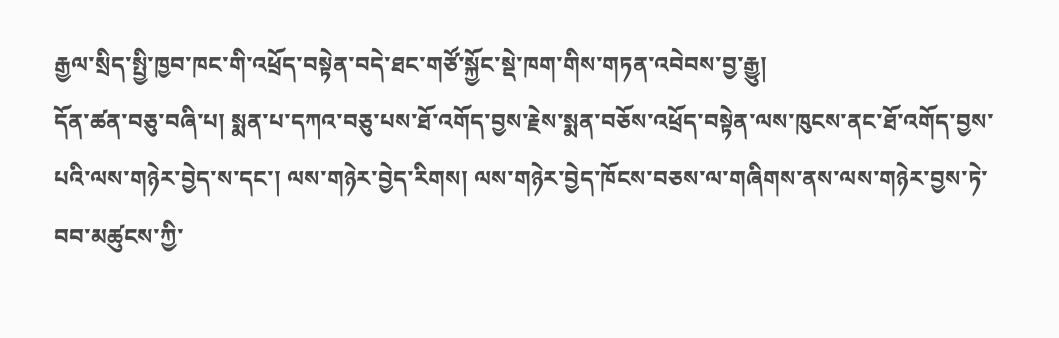རྒྱལ་སྲིད་སྤྱི་ཁྱབ་ཁང་གི་འཕྲོད་བསྟེན་བདེ་ཐང་གཙོ་སྐྱོང་སྡེ་ཁག་གིས་གཏན་འབེབས་བྱ་རྒྱུ།
དོན་ཚན་བཅུ་བཞི་པ། སྨན་པ་དཀའ་བཅུ་པས་ཐོ་འགོད་བྱས་རྗེས་སྨན་བཅོས་འཕྲོད་བསྟེན་ལས་ཁུངས་ནང་ཐོ་འགོད་བྱས་པའི་ལས་གཉེར་བྱེད་ས་དང་། ལས་གཉེར་བྱེད་རིགས། ལས་གཉེར་བྱེད་ཁོངས་བཅས་ལ་གཞིགས་ནས་ལས་གཉེར་བྱས་ཏེ་བབ་མཚུངས་ཀྱི་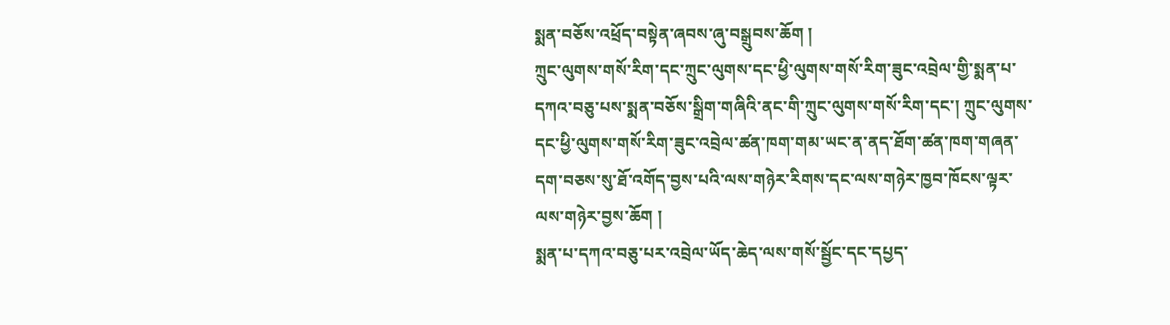སྨན་བཅོས་འཕྲོད་བསྟེན་ཞབས་ཞུ་བསྒྲུབས་ཆོག །
ཀྲུང་ལུགས་གསོ་རིག་དང་ཀྲུང་ལུགས་དང་ཕྱི་ལུགས་གསོ་རིག་ཟུང་འབྲེལ་གྱི་སྨན་པ་དཀའ་བཅུ་པས་སྨན་བཅོས་སྒྲིག་གཞིའི་ནང་གི་ཀྲུང་ལུགས་གསོ་རིག་དང་། ཀྲུང་ལུགས་དང་ཕྱི་ལུགས་གསོ་རིག་ཟུང་འབྲེལ་ཚན་ཁག་གམ་ཡང་ན་ནད་ཐོག་ཚན་ཁག་གཞན་དག་བཅས་སུ་ཐོ་འགོད་བྱས་པའི་ལས་གཉེར་རིགས་དང་ལས་གཉེར་ཁྱབ་ཁོངས་ལྟར་ལས་གཉེར་བྱས་ཆོག །
སྨན་པ་དཀའ་བཅུ་པར་འབྲེལ་ཡོད་ཆེད་ལས་གསོ་སྦྱོང་དང་དཔྱད་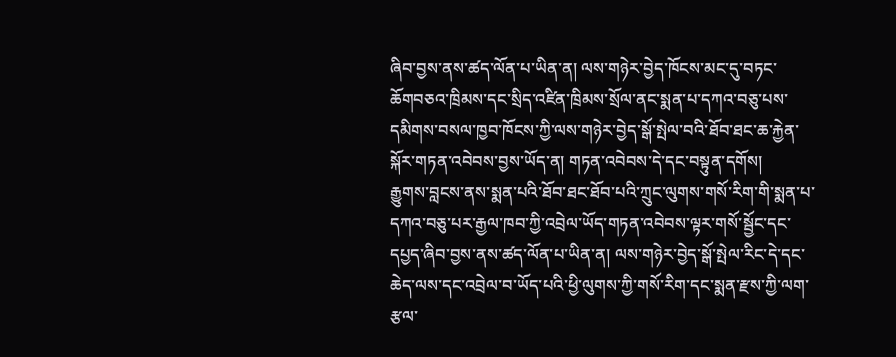ཞིབ་བྱས་ནས་ཚད་ལོན་པ་ཡིན་ན། ལས་གཉེར་བྱེད་ཁོངས་མང་དུ་བཏང་ཆོགབཅའ་ཁྲིམས་དང་སྲིད་འཛིན་ཁྲིམས་སྲོལ་ནང་སྨན་པ་དཀའ་བཅུ་པས་དམིགས་བསལ་ཁྱབ་ཁོངས་ཀྱི་ལས་གཉེར་བྱེད་སྒོ་སྤེལ་བའི་ཐོབ་ཐང་ཆ་རྐྱེན་སྐོར་གཏན་འབེབས་བྱས་ཡོད་ན། གཏན་འབེབས་དེ་དང་བསྟུན་དགོས།
རྒྱུགས་བླངས་ནས་སྨན་པའི་ཐོབ་ཐང་ཐོབ་པའི་ཀྲུང་ལུགས་གསོ་རིག་གི་སྨན་པ་དཀའ་བཅུ་པར་རྒྱལ་ཁབ་ཀྱི་འབྲེལ་ཡོད་གཏན་འབེབས་ལྟར་གསོ་སྦྱོང་དང་དཔྱད་ཞིབ་བྱས་ནས་ཚད་ལོན་པ་ཡིན་ན། ལས་གཉེར་བྱེད་སྒོ་སྤེལ་རིང་དེ་དང་ཆེད་ལས་དང་འབྲེལ་བ་ཡོད་པའི་ཕྱི་ལུགས་ཀྱི་གསོ་རིག་དང་སྨན་རྫས་ཀྱི་ལག་རྩལ་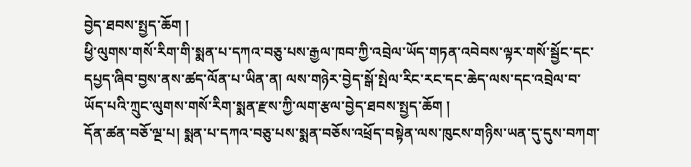བྱེད་ཐབས་སྤྱད་ཆོག །
ཕྱི་ལུགས་གསོ་རིག་གི་སྨན་པ་དཀའ་བཅུ་པས་རྒྱལ་ཁབ་ཀྱི་འབྲེལ་ཡོད་གཏན་འབེབས་ལྟར་གསོ་སྦྱོང་དང་དཔྱད་ཞིབ་བྱས་ནས་ཚད་ལོན་པ་ཡིན་ན། ལས་གཉེར་བྱེད་སྒོ་སྤེལ་རིང་རང་དང་ཆེད་ལས་དང་འབྲེལ་བ་ཡོད་པའི་ཀྲུང་ལུགས་གསོ་རིག་སྨན་རྫས་ཀྱི་ལག་རྩལ་བྱེད་ཐབས་སྤྱད་ཆོག །
དོན་ཚན་བཅོ་ལྔ་པ། སྨན་པ་དཀའ་བཅུ་པས་སྨན་བཅོས་འཕྲོད་བསྟེན་ལས་ཁུངས་གཉིས་ཡན་དུ་དུས་བཀག་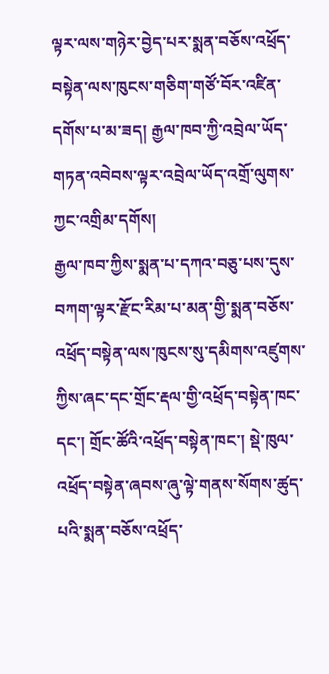ལྟར་ལས་གཉེར་བྱེད་པར་སྨན་བཅོས་འཕྲོད་བསྟེན་ལས་ཁུངས་གཅིག་གཙོ་བོར་འཛིན་དགོས་པ་མ་ཟད། རྒྱལ་ཁབ་ཀྱི་འབྲེལ་ཡོད་གཏན་འབེབས་ལྟར་འབྲེལ་ཡོད་འགྲོ་ལུགས་ཀྱང་འགྲིམ་དགོས།
རྒྱལ་ཁབ་ཀྱིས་སྨན་པ་དཀའ་བཅུ་པས་དུས་བཀག་ལྟར་རྫོང་རིམ་པ་མན་གྱི་སྨན་བཅོས་འཕྲོད་བསྟེན་ལས་ཁུངས་སུ་དམིགས་འཛུགས་ཀྱིས་ཞང་དང་གྲོང་རྡལ་གྱི་འཕྲོད་བསྟེན་ཁང་དང་། གྲོང་ཚོའི་འཕྲོད་བསྟེན་ཁང་། སྡེ་ཁུལ་འཕྲོད་བསྟེན་ཞབས་ཞུ་ལྟེ་གནས་སོགས་ཚུད་པའི་སྨན་བཅོས་འཕྲོད་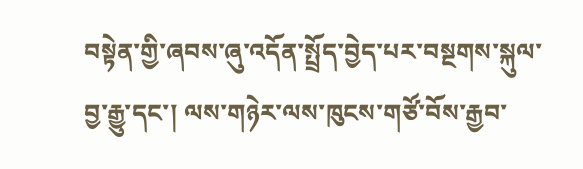བསྟེན་གྱི་ཞབས་ཞུ་འདོན་སྤྲོད་བྱེད་པར་བསྔགས་སྐུལ་བྱ་རྒྱུ་དང་། ལས་གཉེར་ལས་ཁུངས་གཙོ་བོས་རྒྱབ་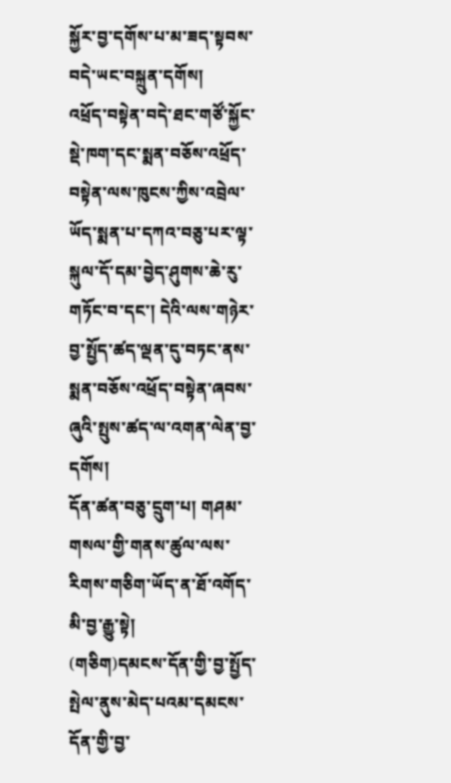སྐྱོར་བྱ་དགོས་པ་མ་ཟད་སྟབས་བདེ་ཡང་བསྐྲུན་དགོས།
འཕྲོད་བསྟེན་བདེ་ཐང་གཙོ་སྐྱོང་སྡེ་ཁག་དང་སྨན་བཅོས་འཕྲོད་བསྟེན་ལས་ཁུངས་ཀྱིས་འབྲེལ་ཡོད་སྨན་པ་དཀའ་བཅུ་པར་ལྟ་སྐུལ་དོ་དམ་བྱེད་ཤུགས་ཆེ་རུ་གཏོང་བ་དང་། དེའི་ལས་གཉེར་བྱ་སྤྱོད་ཚད་ལྡན་དུ་བཏང་ནས་སྨན་བཅོས་འཕྲོད་བསྟེན་ཞབས་ཞུའི་སྤུས་ཚད་ལ་འགན་ལེན་བྱ་དགོས།
དོན་ཚན་བཅུ་དྲུག་པ། གཤམ་གསལ་གྱི་གནས་ཚུལ་ལས་རིགས་གཅིག་ཡོད་ན་ཐོ་འགོད་མི་བྱ་རྒྱུ་སྟེ།
(གཅིག)དམངས་དོན་གྱི་བྱ་སྤྱོད་སྤེལ་ནུས་མེད་པའམ་དམངས་དོན་གྱི་བྱ་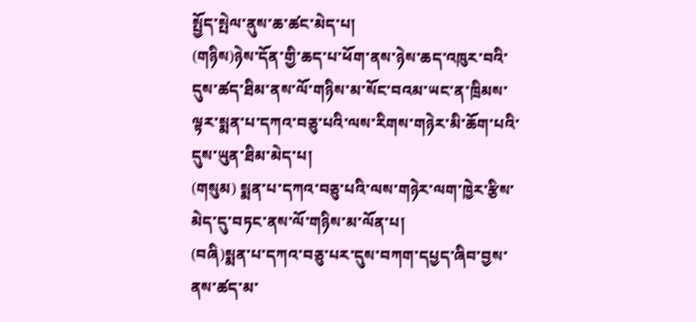སྤྱོད་སྤེལ་ནུས་ཆ་ཚང་མེད་པ།
(གཉིས)ཉེས་དོན་གྱི་ཆད་པ་ཕོག་ནས་ཉེས་ཆད་འཁུར་བའི་དུས་ཚད་ཐིམ་ནས་ལོ་གཉིས་མ་སོང་བའམ་ཡང་ན་ཁྲིམས་ལྟར་སྨན་པ་དཀའ་བཅུ་པའི་ལས་རིགས་གཉེར་མི་ཆོག་པའི་དུས་ཡུན་ཐིམ་མེད་པ།
(གསུམ) སྨན་པ་དཀའ་བཅུ་པའི་ལས་གཉེར་ལག་ཁྱེར་རྩིས་མེད་དུ་བཏང་ནས་ལོ་གཉིས་མ་ལོན་པ།
(བཞི)སྨན་པ་དཀའ་བཅུ་པར་དུས་བཀག་དཔྱད་ཞིབ་བྱས་ནས་ཚད་མ་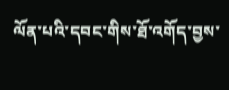ལོན་པའི་དབང་གིས་ཐོ་འགོད་བྱས་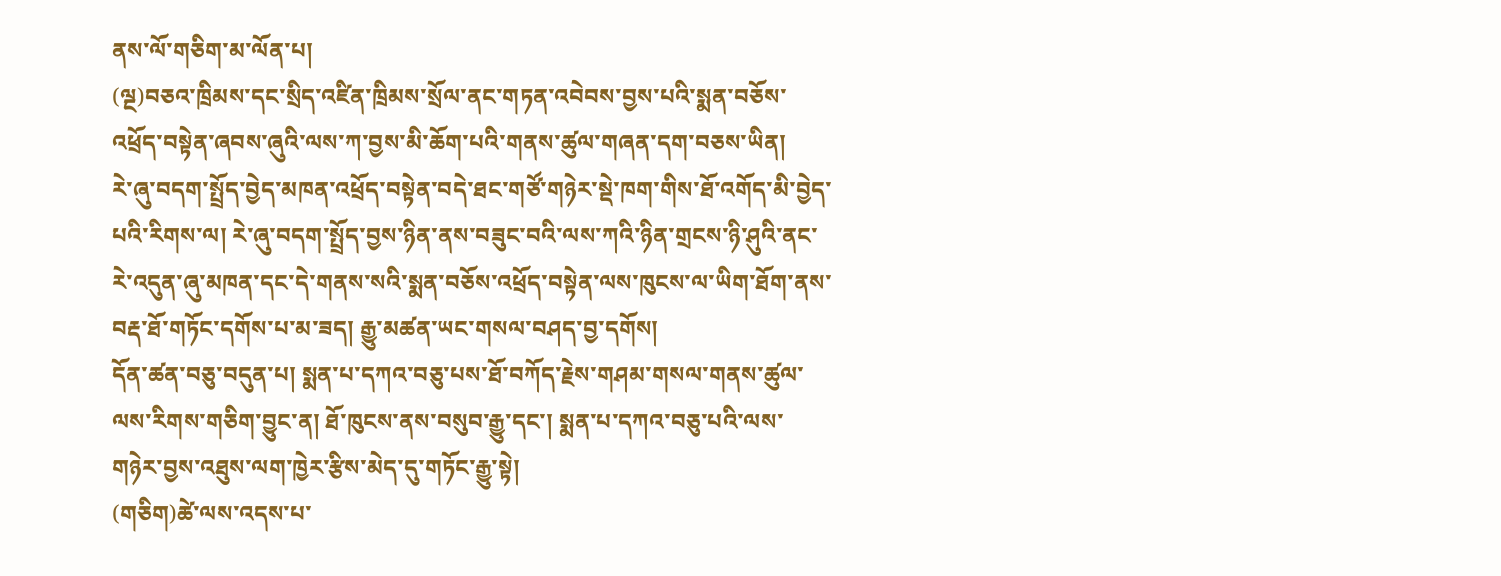ནས་ལོ་གཅིག་མ་ལོན་པ།
(ལྔ)བཅའ་ཁྲིམས་དང་སྲིད་འཛིན་ཁྲིམས་སྲོལ་ནང་གཏན་འབེབས་བྱས་པའི་སྨན་བཅོས་འཕྲོད་བསྟེན་ཞབས་ཞུའི་ལས་ཀ་བྱས་མི་ཆོག་པའི་གནས་ཚུལ་གཞན་དག་བཅས་ཡིན།
རེ་ཞུ་བདག་སྤྲོད་བྱེད་མཁན་འཕྲོད་བསྟེན་བདེ་ཐང་གཙོ་གཉེར་སྡེ་ཁག་གིས་ཐོ་འགོད་མི་བྱེད་པའི་རིགས་ལ། རེ་ཞུ་བདག་སྤྲོད་བྱས་ཉིན་ནས་བཟུང་བའི་ལས་ཀའི་ཉིན་གྲངས་ཉི་ཤུའི་ནང་རེ་འདུན་ཞུ་མཁན་དང་དེ་གནས་སའི་སྨན་བཅོས་འཕྲོད་བསྟེན་ལས་ཁུངས་ལ་ཡིག་ཐོག་ནས་བརྡ་ཐོ་གཏོང་དགོས་པ་མ་ཟད། རྒྱུ་མཚན་ཡང་གསལ་བཤད་བྱ་དགོས།
དོན་ཚན་བཅུ་བདུན་པ། སྨན་པ་དཀའ་བཅུ་པས་ཐོ་བཀོད་རྗེས་གཤམ་གསལ་གནས་ཚུལ་ལས་རིགས་གཅིག་བྱུང་ན། ཐོ་ཁུངས་ནས་བསུབ་རྒྱུ་དང་། སྨན་པ་དཀའ་བཅུ་པའི་ལས་གཉེར་བྱས་འཐུས་ལག་ཁྱེར་རྩིས་མེད་དུ་གཏོང་རྒྱུ་སྟེ།
(གཅིག)ཚེ་ལས་འདས་པ་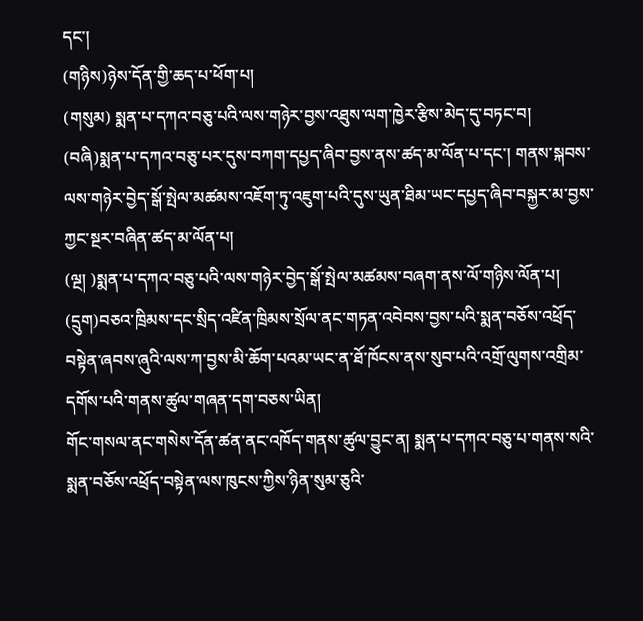དང་།
(གཉིས)ཉེས་དོན་གྱི་ཆད་པ་ཕོག་པ།
(གསུམ) སྨན་པ་དཀའ་བཅུ་པའི་ལས་གཉེར་བྱས་འཐུས་ལག་ཁྱེར་རྩིས་མེད་དུ་བཏང་བ།
(བཞི)སྨན་པ་དཀའ་བཅུ་པར་དུས་བཀག་དཔྱད་ཞིབ་བྱས་ནས་ཚད་མ་ལོན་པ་དང་། གནས་སྐབས་ལས་གཉེར་བྱེད་སྒོ་སྤེལ་མཚམས་འཇོག་ཏུ་འཇུག་པའི་དུས་ཡུན་ཐིམ་ཡང་དཔྱད་ཞིབ་བསྐྱར་མ་བྱས་ཀྱང་སྔར་བཞིན་ཚད་མ་ལོན་པ།
(ལྔ། )སྨན་པ་དཀའ་བཅུ་པའི་ལས་གཉེར་བྱེད་སྒོ་སྤེལ་མཚམས་བཞག་ནས་ལོ་གཉིས་ལོན་པ།
(དྲུག)བཅའ་ཁྲིམས་དང་སྲིད་འཛིན་ཁྲིམས་སྲོལ་ནང་གཏན་འབེབས་བྱས་པའི་སྨན་བཅོས་འཕྲོད་བསྟེན་ཞབས་ཞུའི་ལས་ཀ་བྱས་མི་ཆོག་པའམ་ཡང་ན་ཐོ་ཁོངས་ནས་སུབ་པའི་འགྲོ་ལུགས་འགྲིམ་དགོས་པའི་གནས་ཚུལ་གཞན་དག་བཅས་ཡིན།
གོང་གསལ་ནང་གསེས་དོན་ཚན་ནང་འཁོད་གནས་ཚུལ་བྱུང་ན། སྨན་པ་དཀའ་བཅུ་པ་གནས་སའི་སྨན་བཅོས་འཕྲོད་བསྟེན་ལས་ཁུངས་ཀྱིས་ཉིན་སུམ་ཅུའི་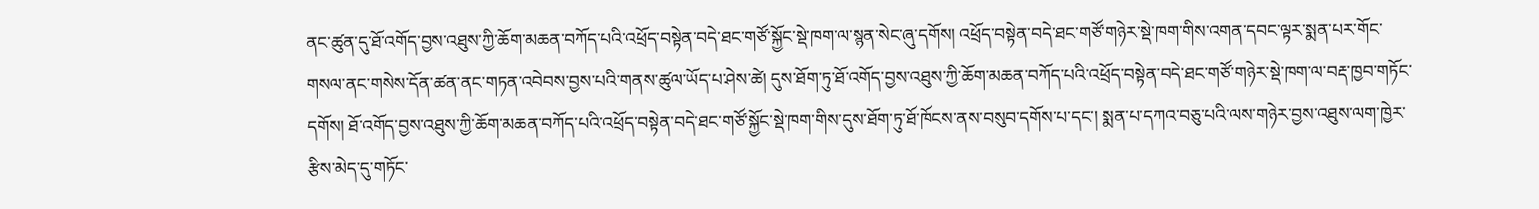ནང་ཚུན་དུ་ཐོ་འགོད་བྱས་འཐུས་ཀྱི་ཆོག་མཆན་བཀོད་པའི་འཕྲོད་བསྟེན་བདེ་ཐང་གཙོ་སྐྱོང་སྡེ་ཁག་ལ་སྙན་སེང་ཞུ་དགོས། འཕྲོད་བསྟེན་བདེ་ཐང་གཙོ་གཉེར་སྡེ་ཁག་གིས་འགན་དབང་ལྟར་སྨན་པར་གོང་གསལ་ནང་གསེས་དོན་ཚན་ནང་གཏན་འབེབས་བྱས་པའི་གནས་ཚུལ་ཡོད་པ་ཤེས་ཚེ། དུས་ཐོག་ཏུ་ཐོ་འགོད་བྱས་འཐུས་ཀྱི་ཆོག་མཆན་བཀོད་པའི་འཕྲོད་བསྟེན་བདེ་ཐང་གཙོ་གཉེར་སྡེ་ཁག་ལ་བརྡ་ཁྱབ་གཏོང་དགོས། ཐོ་འགོད་བྱས་འཐུས་ཀྱི་ཆོག་མཆན་བཀོད་པའི་འཕྲོད་བསྟེན་བདེ་ཐང་གཙོ་སྐྱོང་སྡེ་ཁག་གིས་དུས་ཐོག་ཏུ་ཐོ་ཁོངས་ནས་བསུབ་དགོས་པ་དང་། སྨན་པ་དཀའ་བཅུ་པའི་ལས་གཉེར་བྱས་འཐུས་ལག་ཁྱེར་རྩིས་མེད་དུ་གཏོང་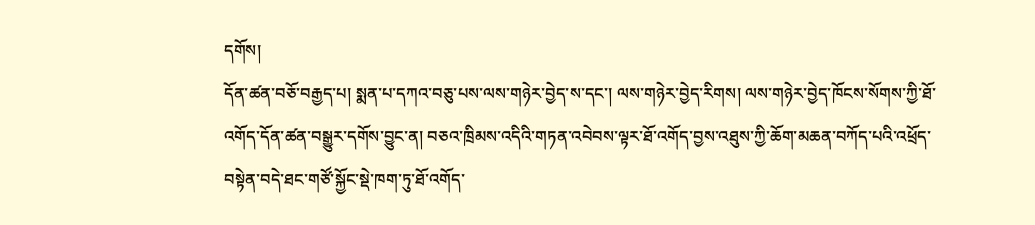དགོས།
དོན་ཚན་བཅོ་བརྒྱད་པ། སྨན་པ་དཀའ་བཅུ་པས་ལས་གཉེར་བྱེད་ས་དང་། ལས་གཉེར་བྱེད་རིགས། ལས་གཉེར་བྱེད་ཁོངས་སོགས་ཀྱི་ཐོ་འགོད་དོན་ཚན་བསྒྱུར་དགོས་བྱུང་ན། བཅའ་ཁྲིམས་འདིའི་གཏན་འབེབས་ལྟར་ཐོ་འགོད་བྱས་འཐུས་ཀྱི་ཆོག་མཆན་བཀོད་པའི་འཕྲོད་བསྟེན་བདེ་ཐང་གཙོ་སྐྱོང་སྡེ་ཁག་ཏུ་ཐོ་འགོད་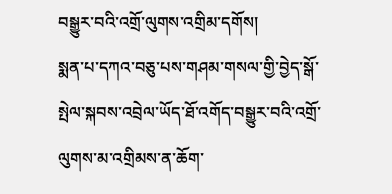བསྒྱུར་བའི་འགྲོ་ལུགས་འགྲིམ་དགོས།
སྨན་པ་དཀའ་བཅུ་པས་གཤམ་གསལ་གྱི་བྱེད་སྒོ་སྤེལ་སྐབས་འབྲེལ་ཡོད་ཐོ་འགོད་བསྒྱུར་བའི་འགྲོ་ལུགས་མ་འགྲིམས་ན་ཆོག་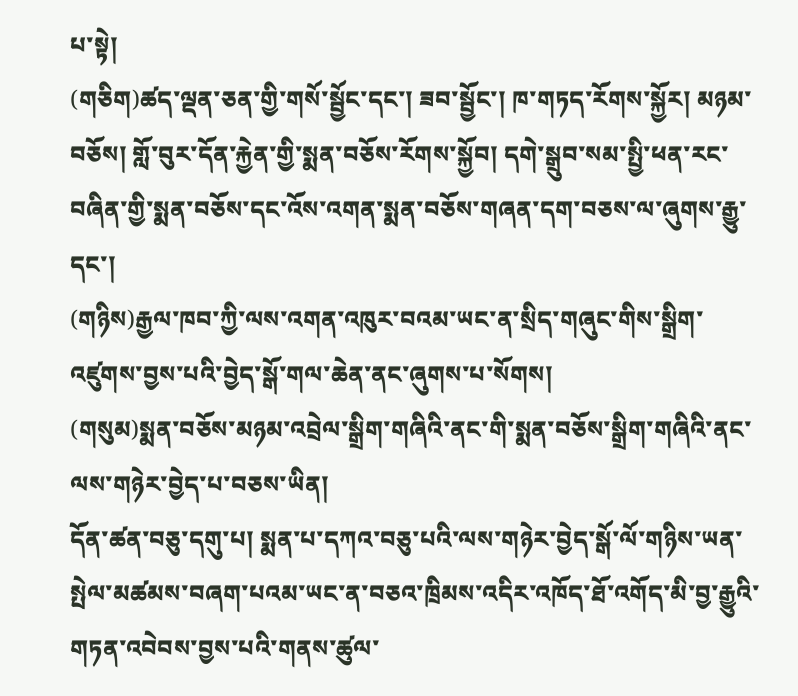པ་སྟེ།
(གཅིག)ཚད་ལྡན་ཅན་གྱི་གསོ་སྦྱོང་དང་། ཟབ་སྦྱོང་། ཁ་གཏད་རོགས་སྐྱོར། མཉམ་བཅོས། གློ་བུར་དོན་རྐྱེན་གྱི་སྨན་བཅོས་རོགས་སྐྱོབ། དགེ་སྒྲུབ་སམ་སྤྱི་ཕན་རང་བཞིན་གྱི་སྨན་བཅོས་དང་འོས་འགན་སྨན་བཅོས་གཞན་དག་བཅས་ལ་ཞུགས་རྒྱུ་དང་།
(གཉིས)རྒྱལ་ཁབ་ཀྱི་ལས་འགན་འཁུར་བའམ་ཡང་ན་སྲིད་གཞུང་གིས་སྒྲིག་འཛུགས་བྱས་པའི་བྱེད་སྒོ་གལ་ཆེན་ནང་ཞུགས་པ་སོགས།
(གསུམ)སྨན་བཅོས་མཉམ་འབྲེལ་སྒྲིག་གཞིའི་ནང་གི་སྨན་བཅོས་སྒྲིག་གཞིའི་ནང་ལས་གཉེར་བྱེད་པ་བཅས་ཡིན།
དོན་ཚན་བཅུ་དགུ་པ། སྨན་པ་དཀའ་བཅུ་པའི་ལས་གཉེར་བྱེད་སྒོ་ལོ་གཉིས་ཡན་སྤེལ་མཚམས་བཞག་པའམ་ཡང་ན་བཅའ་ཁྲིམས་འདིར་འཁོད་ཐོ་འགོད་མི་བྱ་རྒྱུའི་གཏན་འབེབས་བྱས་པའི་གནས་ཚུལ་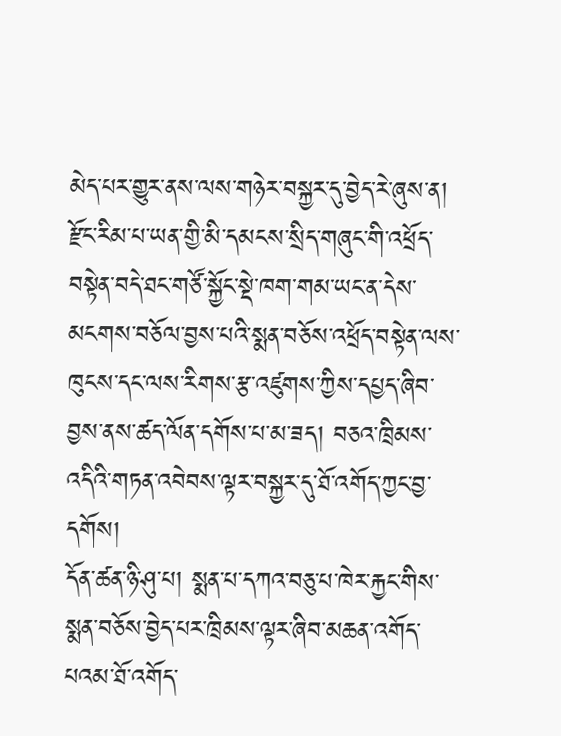མེད་པར་གྱུར་ནས་ལས་གཉེར་བསྐྱར་དུ་བྱེད་རེ་ཞུས་ན། རྫོང་རིམ་པ་ཡན་གྱི་མི་དམངས་སྲིད་གཞུང་གི་འཕྲོད་བསྟེན་བདེ་ཐང་གཙོ་སྐྱོང་སྡེ་ཁག་གམ་ཡང་ན་དེས་མངགས་བཅོལ་བྱས་པའི་སྨན་བཅོས་འཕྲོད་བསྟེན་ལས་ཁུངས་དང་ལས་རིགས་རྩ་འཛུགས་ཀྱིས་དཔྱད་ཞིབ་བྱས་ནས་ཚད་ལོན་དགོས་པ་མ་ཟད། བཅའ་ཁྲིམས་འདིའི་གཏན་འབེབས་ལྟར་བསྐྱར་དུ་ཐོ་འགོད་ཀྱང་བྱ་དགོས།
དོན་ཚན་ཉི་ཤུ་པ། སྨན་པ་དཀའ་བཅུ་པ་ཁེར་རྐྱང་གིས་སྨན་བཅོས་བྱེད་པར་ཁྲིམས་ལྟར་ཞིབ་མཆན་འགོད་པའམ་ཐོ་འགོད་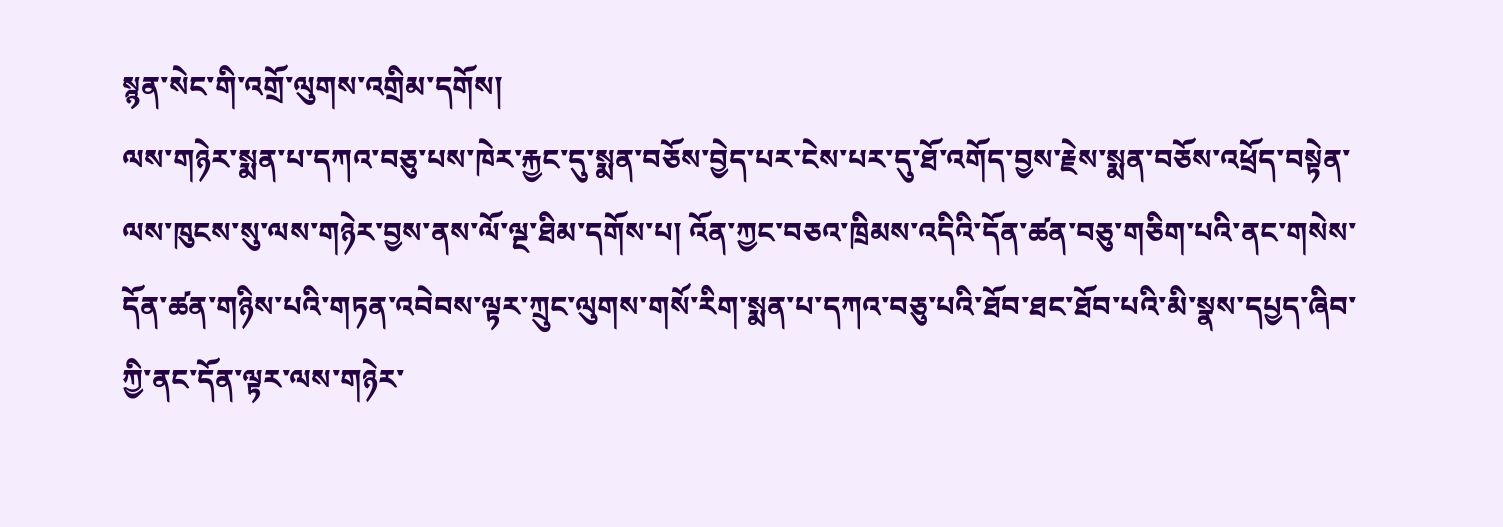སྙན་སེང་གི་འགྲོ་ལུགས་འགྲིམ་དགོས།
ལས་གཉེར་སྨན་པ་དཀའ་བཅུ་པས་ཁེར་རྐྱང་དུ་སྨན་བཅོས་བྱེད་པར་ངེས་པར་དུ་ཐོ་འགོད་བྱས་རྗེས་སྨན་བཅོས་འཕྲོད་བསྟེན་ལས་ཁུངས་སུ་ལས་གཉེར་བྱས་ནས་ལོ་ལྔ་ཐིམ་དགོས་པ། འོན་ཀྱང་བཅའ་ཁྲིམས་འདིའི་དོན་ཚན་བཅུ་གཅིག་པའི་ནང་གསེས་དོན་ཚན་གཉིས་པའི་གཏན་འབེབས་ལྟར་ཀྲུང་ལུགས་གསོ་རིག་སྨན་པ་དཀའ་བཅུ་པའི་ཐོབ་ཐང་ཐོབ་པའི་མི་སྣས་དཔྱད་ཞིབ་ཀྱི་ནང་དོན་ལྟར་ལས་གཉེར་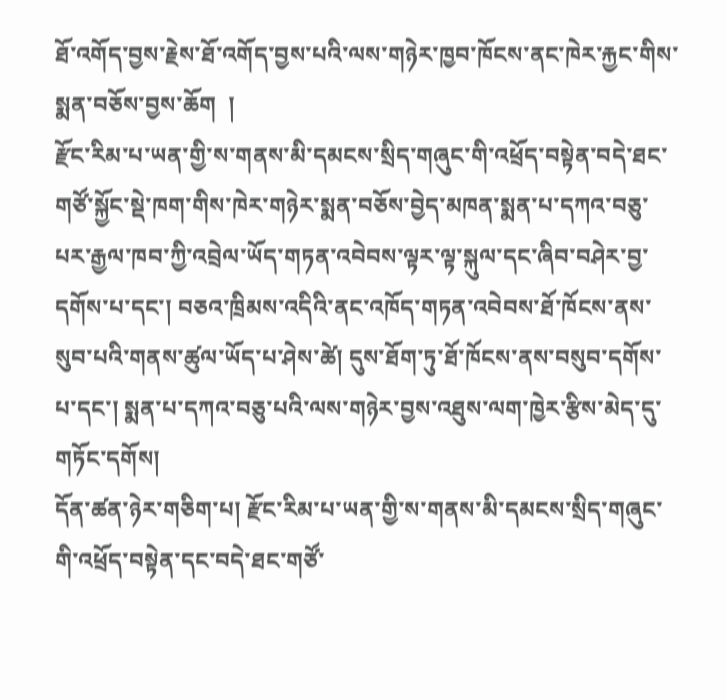ཐོ་འགོད་བྱས་རྗེས་ཐོ་འགོད་བྱས་པའི་ལས་གཉེར་ཁྱབ་ཁོངས་ནང་ཁེར་རྐྱང་གིས་སྨན་བཅོས་བྱས་ཆོག  །
རྫོང་རིམ་པ་ཡན་གྱི་ས་གནས་མི་དམངས་སྲིད་གཞུང་གི་འཕྲོད་བསྟེན་བདེ་ཐང་གཙོ་སྐྱོང་སྡེ་ཁག་གིས་ཁེར་གཉེར་སྨན་བཅོས་བྱེད་མཁན་སྨན་པ་དཀའ་བཅུ་པར་རྒྱལ་ཁབ་ཀྱི་འབྲེལ་ཡོད་གཏན་འབེབས་ལྟར་ལྟ་སྐུལ་དང་ཞིབ་བཤེར་བྱ་དགོས་པ་དང་། བཅའ་ཁྲིམས་འདིའི་ནང་འཁོད་གཏན་འབེབས་ཐོ་ཁོངས་ནས་སུབ་པའི་གནས་ཚུལ་ཡོད་པ་ཤེས་ཚེ། དུས་ཐོག་ཏུ་ཐོ་ཁོངས་ནས་བསུབ་དགོས་པ་དང་། སྨན་པ་དཀའ་བཅུ་པའི་ལས་གཉེར་བྱས་འཐུས་ལག་ཁྱེར་རྩིས་མེད་དུ་གཏོང་དགོས།
དོན་ཚན་ཉེར་གཅིག་པ། རྫོང་རིམ་པ་ཡན་གྱི་ས་གནས་མི་དམངས་སྲིད་གཞུང་གི་འཕྲོད་བསྟེན་དང་བདེ་ཐང་གཙོ་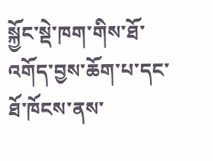སྐྱོང་སྡེ་ཁག་གིས་ཐོ་འགོད་བྱས་ཆོག་པ་དང་ཐོ་ཁོངས་ནས་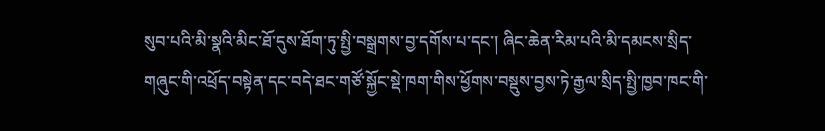སུབ་པའི་མི་སྣའི་མིང་ཐོ་དུས་ཐོག་ཏུ་སྤྱི་བསྒྲགས་བྱ་དགོས་པ་དང་། ཞིང་ཆེན་རིམ་པའི་མི་དམངས་སྲིད་གཞུང་གི་འཕྲོད་བསྟེན་དང་བདེ་ཐང་གཙོ་སྐྱོང་སྡེ་ཁག་གིས་ཕྱོགས་བསྡུས་བྱས་ཏེ་རྒྱལ་སྲིད་སྤྱི་ཁྱབ་ཁང་གི་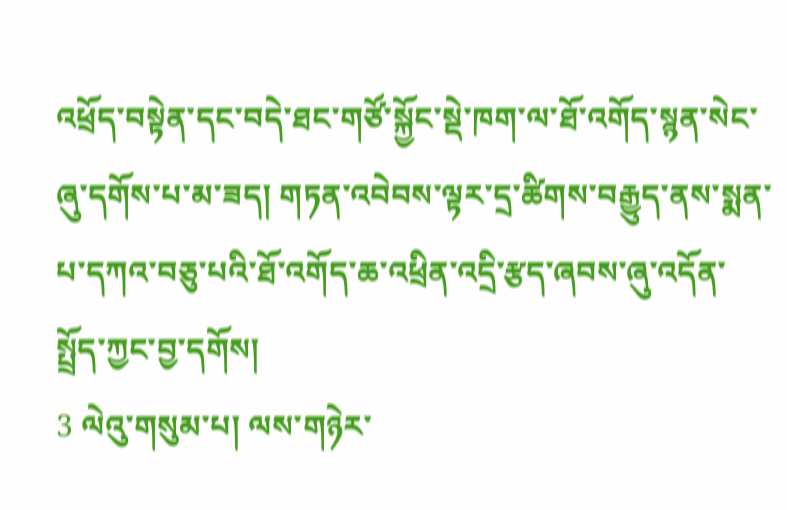འཕྲོད་བསྟེན་དང་བདེ་ཐང་གཙོ་སྐྱོང་སྡེ་ཁག་ལ་ཐོ་འགོད་སྙན་སེང་ཞུ་དགོས་པ་མ་ཟད། གཏན་འབེབས་ལྟར་དྲ་ཚིགས་བརྒྱུད་ནས་སྨན་པ་དཀའ་བཅུ་པའི་ཐོ་འགོད་ཆ་འཕྲིན་འདྲི་རྩད་ཞབས་ཞུ་འདོན་སྤྲོད་ཀྱང་བྱ་དགོས།
3 ལེའུ་གསུམ་པ། ལས་གཉེར་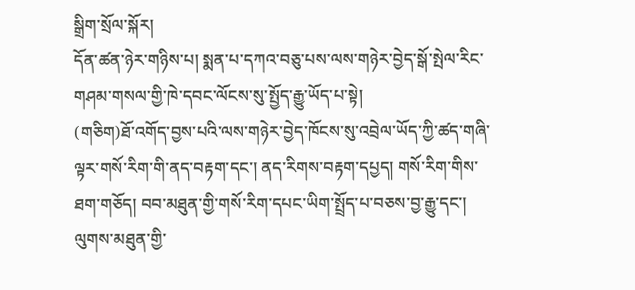སྒྲིག་སྲོལ་སྐོར།
དོན་ཚན་ཉེར་གཉིས་པ། སྨན་པ་དཀའ་བཅུ་པས་ལས་གཉེར་བྱེད་སྒོ་སྤེལ་རིང་གཤམ་གསལ་གྱི་ཁེ་དབང་ལོངས་སུ་སྤྱོད་རྒྱུ་ཡོད་པ་སྟེ།
(གཅིག)ཐོ་འགོད་བྱས་པའི་ལས་གཉེར་བྱེད་ཁོངས་སུ་འབྲེལ་ཡོད་ཀྱི་ཚད་གཞི་ལྟར་གསོ་རིག་གི་ནད་བརྟག་དང་། ནད་རིགས་བརྟག་དཔྱད། གསོ་རིག་གིས་ཐག་གཅོད། བབ་མཐུན་གྱི་གསོ་རིག་དཔང་ཡིག་སྤྲོད་པ་བཅས་བྱ་རྒྱུ་དང་། ལུགས་མཐུན་གྱི་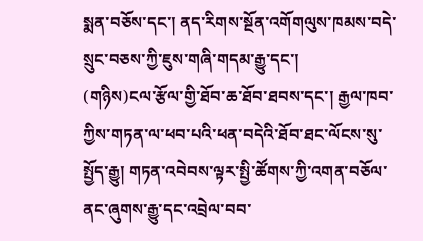སྨན་བཅོས་དང་། ནད་རིགས་སྔོན་འགོགལུས་ཁམས་བདེ་སྲུང་བཅས་ཀྱི་ཇུས་གཞི་གདམ་རྒྱུ་དང་།
(གཉིས)ངལ་རྩོལ་གྱི་ཐོབ་ཆ་ཐོབ་ཐབས་དང་། རྒྱལ་ཁབ་ཀྱིས་གཏན་ལ་ཕབ་པའི་ཕན་བདེའི་ཐོབ་ཐང་ལོངས་སུ་སྤྱོད་རྒྱུ། གཏན་འབེབས་ལྟར་སྤྱི་ཚོགས་ཀྱི་འགན་བཅོལ་ནང་ཞུགས་རྒྱུ་དང་འབྲེལ་བབ་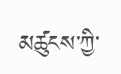མཚུངས་ཀྱི་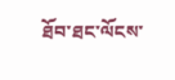ཐོབ་ཐང་ལོངས་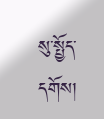སུ་སྤྱོད་དགོས།